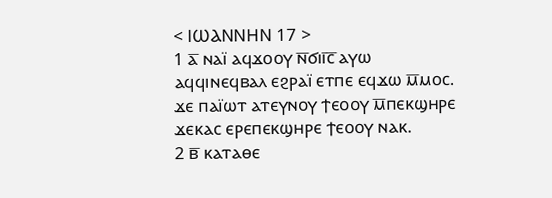< ⲒⲰⲀⲚⲚⲎⲚ 17 >
1 ⲁ̅ ⲛⲁⲓ̈ ⲁϥϫⲟⲟⲩ ⲛ̅ϭⲓⲓ̅ⲥ̅ ⲁⲩⲱ ⲁϥϥⲓⲛⲉϥⲃⲁⲗ ⲉϩⲣⲁⲓ̈ ⲉⲧⲡⲉ ⲉϥϫⲱ ⲙ̅ⲙⲟⲥ. ϫⲉ ⲡⲁⲓ̈ⲱⲧ ⲁⲧⲉⲩⲛⲟⲩ ϯⲉⲟⲟⲩ ⲙ̅ⲡⲉⲕϣⲏⲣⲉ ϫⲉⲕⲁⲥ ⲉⲣⲉⲡⲉⲕϣⲏⲣⲉ ϯⲉⲟⲟⲩ ⲛⲁⲕ.
2 ⲃ̅ ⲕⲁⲧⲁⲑⲉ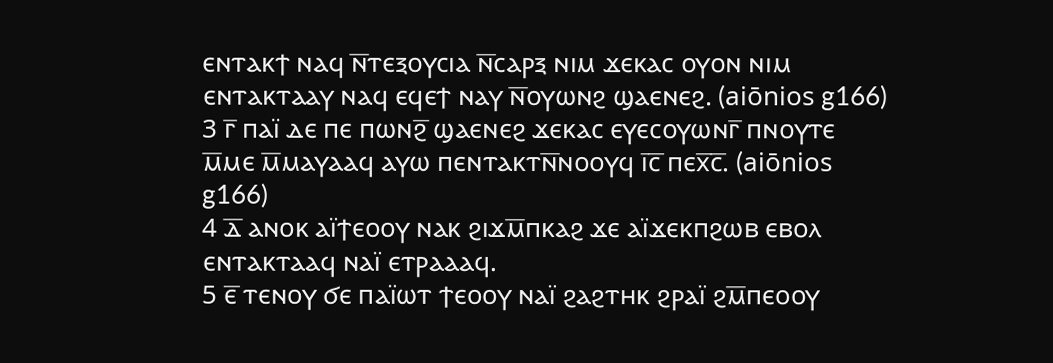ⲉⲛⲧⲁⲕϯ ⲛⲁϥ ⲛ̅ⲧⲉⲝⲟⲩⲥⲓⲁ ⲛ̅ⲥⲁⲣⲝ ⲛⲓⲙ ϫⲉⲕⲁⲥ ⲟⲩⲟⲛ ⲛⲓⲙ ⲉⲛⲧⲁⲕⲧⲁⲁⲩ ⲛⲁϥ ⲉϥⲉϯ ⲛⲁⲩ ⲛ̅ⲟⲩⲱⲛϩ ϣⲁⲉⲛⲉϩ. (aiōnios g166)
3 ⲅ̅ ⲡⲁⲓ̈ ⲇⲉ ⲡⲉ ⲡⲱⲛϩ̅ ϣⲁⲉⲛⲉϩ ϫⲉⲕⲁⲥ ⲉⲩⲉⲥⲟⲩⲱⲛⲅ̅ ⲡⲛⲟⲩⲧⲉ ⲙ̅ⲙⲉ ⲙ̅ⲙⲁⲩⲁⲁϥ ⲁⲩⲱ ⲡⲉⲛⲧⲁⲕⲧⲛ̅ⲛⲟⲟⲩϥ ⲓ̅ⲥ̅ ⲡⲉⲭ̅ⲥ̅. (aiōnios g166)
4 ⲇ̅ ⲁⲛⲟⲕ ⲁⲓ̈ϯⲉⲟⲟⲩ ⲛⲁⲕ ϩⲓϫⲙ̅ⲡⲕⲁϩ ϫⲉ ⲁⲓ̈ϫⲉⲕⲡϩⲱⲃ ⲉⲃⲟⲗ ⲉⲛⲧⲁⲕⲧⲁⲁϥ ⲛⲁⲓ̈ ⲉⲧⲣⲁⲁⲁϥ.
5 ⲉ̅ ⲧⲉⲛⲟⲩ ϭⲉ ⲡⲁⲓ̈ⲱⲧ ϯⲉⲟⲟⲩ ⲛⲁⲓ̈ ϩⲁϩⲧⲏⲕ ϩⲣⲁⲓ̈ ϩⲙ̅ⲡⲉⲟⲟⲩ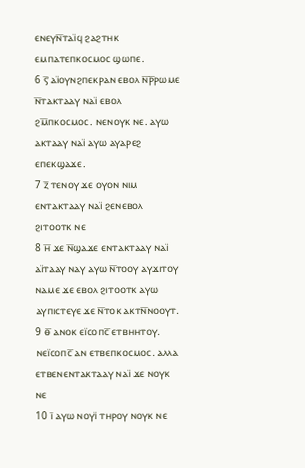ⲉⲛⲉⲩⲛ̅ⲧⲁⲓ̈ϥ ϩⲁϩⲧⲏⲕ ⲉⲙⲡⲁⲧⲉⲡⲕⲟⲥⲙⲟⲥ ϣⲱⲡⲉ.
6 ⲋ̅ ⲁⲓ̈ⲟⲩⲛϩⲡⲉⲕⲣⲁⲛ ⲉⲃⲟⲗ ⲛ̅ⲣ̅ⲣⲱⲙⲉ ⲛ̅ⲧⲁⲕⲧⲁⲁⲩ ⲛⲁⲓ̈ ⲉⲃⲟⲗ ϩⲙ̅ⲡⲕⲟⲥⲙⲟⲥ. ⲛⲉⲛⲟⲩⲕ ⲛⲉ. ⲁⲩⲱ ⲁⲕⲧⲁⲁⲩ ⲛⲁⲓ̈ ⲁⲩⲱ ⲁⲩⲁⲣⲉϩ ⲉⲡⲉⲕϣⲁϫⲉ.
7 ⲍ̅ ⲧⲉⲛⲟⲩ ϫⲉ ⲟⲩⲟⲛ ⲛⲓⲙ ⲉⲛⲧⲁⲕⲧⲁⲁⲩ ⲛⲁⲓ̈ ϩⲉⲛⲉⲃⲟⲗ ϩⲓⲧⲟⲟⲧⲕ ⲛⲉ
8 ⲏ̅ ϫⲉ ⲛ̅ϣⲁϫⲉ ⲉⲛⲧⲁⲕⲧⲁⲁⲩ ⲛⲁⲓ̈ ⲁⲓ̈ⲧⲁⲁⲩ ⲛⲁⲩ ⲁⲩⲱ ⲛ̅ⲧⲟⲟⲩ ⲁⲩϫⲓⲧⲟⲩ ⲛⲁⲙⲉ ϫⲉ ⲉⲃⲟⲗ ϩⲓⲧⲟⲟⲧⲕ ⲁⲩⲱ ⲁⲩⲡⲓⲥⲧⲉⲩⲉ ϫⲉ ⲛ̅ⲧⲟⲕ ⲁⲕⲧⲛ̅ⲛⲟⲟⲩⲧ.
9 ⲑ̅ ⲁⲛⲟⲕ ⲉⲓ̈ⲥⲟⲡⲥ̅ ⲉⲧⲃⲏⲏⲧⲟⲩ. ⲛⲉⲓ̈ⲥⲟⲡⲥ̅ ⲁⲛ ⲉⲧⲃⲉⲡⲕⲟⲥⲙⲟⲥ. ⲁⲗⲗⲁ ⲉⲧⲃⲉⲛⲉⲛⲧⲁⲕⲧⲁⲁⲩ ⲛⲁⲓ̈ ϫⲉ ⲛⲟⲩⲕ ⲛⲉ
10 ⲓ̅ ⲁⲩⲱ ⲛⲟⲩⲓ̈ ⲧⲏⲣⲟⲩ ⲛⲟⲩⲕ ⲛⲉ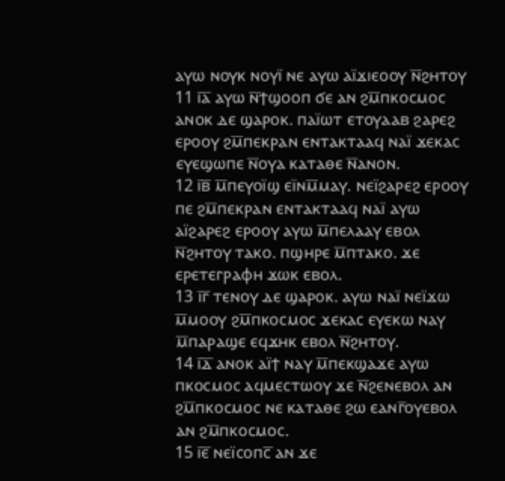ⲁⲩⲱ ⲛⲟⲩⲕ ⲛⲟⲩⲓ̈ ⲛⲉ ⲁⲩⲱ ⲁⲓ̈ϫⲓⲉⲟⲟⲩ ⲛ̅ϩⲏⲧⲟⲩ
11 ⲓ̅ⲁ̅ ⲁⲩⲱ ⲛ̅ϯϣⲟⲟⲡ ϭⲉ ⲁⲛ ϩⲙ̅ⲡⲕⲟⲥⲙⲟⲥ ⲁⲛⲟⲕ ⲇⲉ ϣⲁⲣⲟⲕ. ⲡⲁⲓ̈ⲱⲧ ⲉⲧⲟⲩⲁⲁⲃ ϩⲁⲣⲉϩ ⲉⲣⲟⲟⲩ ϩⲙ̅ⲡⲉⲕⲣⲁⲛ ⲉⲛⲧⲁⲕⲧⲁⲁϥ ⲛⲁⲓ̈ ϫⲉⲕⲁⲥ ⲉⲩⲉϣⲱⲡⲉ ⲛ̅ⲟⲩⲁ ⲕⲁⲧⲁⲑⲉ ⲛ̅ⲁⲛⲟⲛ.
12 ⲓ̅ⲃ̅ ⲙ̅ⲡⲉⲩⲟⲓ̈ϣ ⲉⲓ̈ⲛⲙ̅ⲙⲁⲩ. ⲛⲉⲓ̈ϩⲁⲣⲉϩ ⲉⲣⲟⲟⲩ ⲡⲉ ϩⲙ̅ⲡⲉⲕⲣⲁⲛ ⲉⲛⲧⲁⲕⲧⲁⲁϥ ⲛⲁⲓ̈ ⲁⲩⲱ ⲁⲓ̈ϩⲁⲣⲉϩ ⲉⲣⲟⲟⲩ ⲁⲩⲱ ⲙ̅ⲡⲉⲗⲁⲁⲩ ⲉⲃⲟⲗ ⲛ̅ϩⲏⲧⲟⲩ ⲧⲁⲕⲟ. ⲡϣⲏⲣⲉ ⲙ̅ⲡⲧⲁⲕⲟ. ϫⲉ ⲉⲣⲉⲧⲉⲅⲣⲁⲫⲏ ϫⲱⲕ ⲉⲃⲟⲗ.
13 ⲓ̅ⲅ̅ ⲧⲉⲛⲟⲩ ⲇⲉ ϣⲁⲣⲟⲕ. ⲁⲩⲱ ⲛⲁⲓ̈ ⲛⲉⲓ̈ϫⲱ ⲙ̅ⲙⲟⲟⲩ ϩⲙ̅ⲡⲕⲟⲥⲙⲟⲥ ϫⲉⲕⲁⲥ ⲉⲩⲉⲕⲱ ⲛⲁⲩ ⲙ̅ⲡⲁⲣⲁϣⲉ ⲉϥϫⲏⲕ ⲉⲃⲟⲗ ⲛ̅ϩⲏⲧⲟⲩ.
14 ⲓ̅ⲇ̅ ⲁⲛⲟⲕ ⲁⲓ̈ϯ ⲛⲁⲩ ⲙ̅ⲡⲉⲕϣⲁϫⲉ ⲁⲩⲱ ⲡⲕⲟⲥⲙⲟⲥ ⲁϥⲙⲉⲥⲧⲱⲟⲩ ϫⲉ ⲛ̅ϩⲉⲛⲉⲃⲟⲗ ⲁⲛ ϩⲙ̅ⲡⲕⲟⲥⲙⲟⲥ ⲛⲉ ⲕⲁⲧⲁⲑⲉ ϩⲱ ⲉⲁⲛⲅ̅ⲟⲩⲉⲃⲟⲗ ⲁⲛ ϩⲙ̅ⲡⲕⲟⲥⲙⲟⲥ.
15 ⲓ̅ⲉ̅ ⲛⲉⲓ̈ⲥⲟⲡⲥ̅ ⲁⲛ ϫⲉ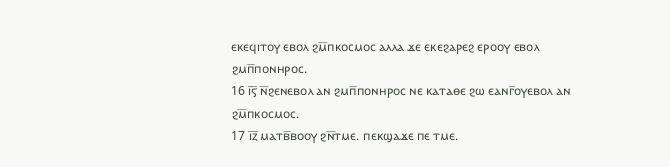ⲉⲕⲉϥⲓⲧⲟⲩ ⲉⲃⲟⲗ ϩⲙ̅ⲡⲕⲟⲥⲙⲟⲥ ⲁⲗⲗⲁ ϫⲉ ⲉⲕⲉϩⲁⲣⲉϩ ⲉⲣⲟⲟⲩ ⲉⲃⲟⲗ ϩⲙⲡ̅ⲡⲟⲛⲏⲣⲟⲥ.
16 ⲓ̅ⲋ̅ ⲛ̅ϩⲉⲛⲉⲃⲟⲗ ⲁⲛ ϩⲙⲡ̅ⲡⲟⲛⲏⲣⲟⲥ ⲛⲉ ⲕⲁⲧⲁⲑⲉ ϩⲱ ⲉⲁⲛⲅ̅ⲟⲩⲉⲃⲟⲗ ⲁⲛ ϩⲙ̅ⲡⲕⲟⲥⲙⲟⲥ.
17 ⲓ̅ⲍ̅ ⲙⲁⲧⲃ̅ⲃⲟⲟⲩ ϩⲛ̅ⲧⲙⲉ. ⲡⲉⲕϣⲁϫⲉ ⲡⲉ ⲧⲙⲉ.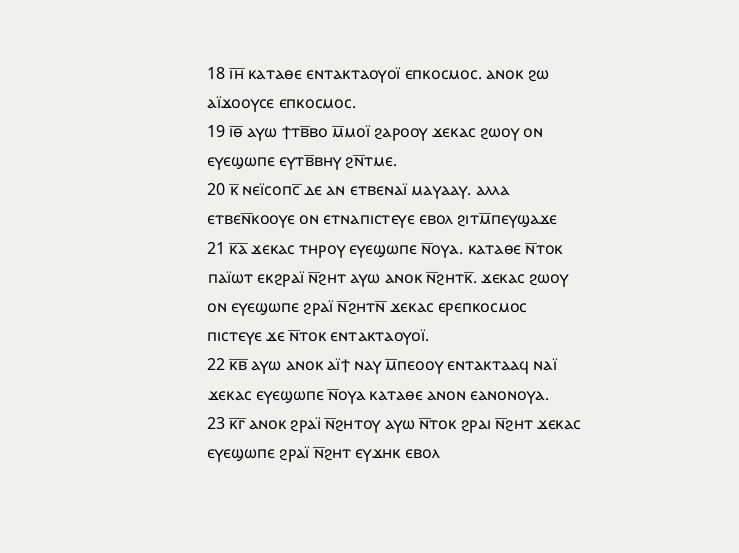18 ⲓ̅ⲏ̅ ⲕⲁⲧⲁⲑⲉ ⲉⲛⲧⲁⲕⲧⲁⲟⲩⲟⲓ̈ ⲉⲡⲕⲟⲥⲙⲟⲥ. ⲁⲛⲟⲕ ϩⲱ ⲁⲓ̈ϫⲟⲟⲩⲥⲉ ⲉⲡⲕⲟⲥⲙⲟⲥ.
19 ⲓ̅ⲑ̅ ⲁⲩⲱ ϯⲧⲃ̅ⲃⲟ ⲙ̅ⲙⲟⲓ̈ ϩⲁⲣⲟⲟⲩ ϫⲉⲕⲁⲥ ϩⲱⲟⲩ ⲟⲛ ⲉⲩⲉϣⲱⲡⲉ ⲉⲩⲧⲃ̅ⲃⲏⲩ ϩⲛ̅ⲧⲙⲉ.
20 ⲕ̅ ⲛⲉⲓ̈ⲥⲟⲡⲥ̅ ⲇⲉ ⲁⲛ ⲉⲧⲃⲉⲛⲁⲓ̈ ⲙⲁⲩⲁⲁⲩ. ⲁⲗⲗⲁ ⲉⲧⲃⲉⲛ̅ⲕⲟⲟⲩⲉ ⲟⲛ ⲉⲧⲛⲁⲡⲓⲥⲧⲉⲩⲉ ⲉⲃⲟⲗ ϩⲓⲧⲙ̅ⲡⲉⲩϣⲁϫⲉ
21 ⲕ̅ⲁ̅ ϫⲉⲕⲁⲥ ⲧⲏⲣⲟⲩ ⲉⲩⲉϣⲱⲡⲉ ⲛ̅ⲟⲩⲁ. ⲕⲁⲧⲁⲑⲉ ⲛ̅ⲧⲟⲕ ⲡⲁⲓ̈ⲱⲧ ⲉⲕϩⲣⲁⲓ̈ ⲛ̅ϩⲏⲧ ⲁⲩⲱ ⲁⲛⲟⲕ ⲛ̅ϩⲏⲧⲕ̅. ϫⲉⲕⲁⲥ ϩⲱⲟⲩ ⲟⲛ ⲉⲩⲉϣⲱⲡⲉ ϩⲣⲁⲓ̈ ⲛ̅ϩⲏⲧⲛ̅ ϫⲉⲕⲁⲥ ⲉⲣⲉⲡⲕⲟⲥⲙⲟⲥ ⲡⲓⲥⲧⲉⲩⲉ ϫⲉ ⲛ̅ⲧⲟⲕ ⲉⲛⲧⲁⲕⲧⲁⲟⲩⲟⲓ̈.
22 ⲕ̅ⲃ̅ ⲁⲩⲱ ⲁⲛⲟⲕ ⲁⲓ̈ϯ ⲛⲁⲩ ⲙ̅ⲡⲉⲟⲟⲩ ⲉⲛⲧⲁⲕⲧⲁⲁϥ ⲛⲁⲓ̈ ϫⲉⲕⲁⲥ ⲉⲩⲉϣⲱⲡⲉ ⲛ̅ⲟⲩⲁ ⲕⲁⲧⲁⲑⲉ ⲁⲛⲟⲛ ⲉⲁⲛⲟⲛⲟⲩⲁ.
23 ⲕ̅ⲅ̅ ⲁⲛⲟⲕ ϩⲣⲁⲓ̈ ⲛ̅ϩⲏⲧⲟⲩ ⲁⲩⲱ ⲛ̅ⲧⲟⲕ ϩⲣⲁⲓ ⲛ̅ϩⲏⲧ ϫⲉⲕⲁⲥ ⲉⲩⲉϣⲱⲡⲉ ϩⲣⲁⲓ̈ ⲛ̅ϩⲏⲧ ⲉⲩϫⲏⲕ ⲉⲃⲟⲗ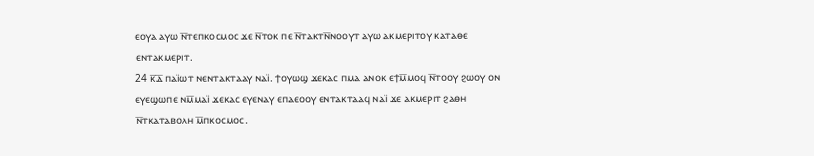ⲉⲟⲩⲁ ⲁⲩⲱ ⲛ̅ⲧⲉⲡⲕⲟⲥⲙⲟⲥ ϫⲉ ⲛ̅ⲧⲟⲕ ⲡⲉ ⲛ̅ⲧⲁⲕⲧⲛ̅ⲛⲟⲟⲩⲧ ⲁⲩⲱ ⲁⲕⲙⲉⲣⲓⲧⲟⲩ ⲕⲁⲧⲁⲑⲉ ⲉⲛⲧⲁⲕⲙⲉⲣⲓⲧ.
24 ⲕ̅ⲇ̅ ⲡⲁⲓ̈ⲱⲧ ⲛⲉⲛⲧⲁⲕⲧⲁⲁⲩ ⲛⲁⲓ̈. ϯⲟⲩⲱϣ ϫⲉⲕⲁⲥ ⲡⲙⲁ ⲁⲛⲟⲕ ⲉϯⲙ̅ⲙⲟϥ ⲛ̅ⲧⲟⲟⲩ ϩⲱⲟⲩ ⲟⲛ ⲉⲩⲉϣⲱⲡⲉ ⲛⲙ̅ⲙⲁⲓ̈ ϫⲉⲕⲁⲥ ⲉⲩⲉⲛⲁⲩ ⲉⲡⲁⲉⲟⲟⲩ ⲉⲛⲧⲁⲕⲧⲁⲁϥ ⲛⲁⲓ̈ ϫⲉ ⲁⲕⲙⲉⲣⲓⲧ ϩⲁⲑⲏ ⲛ̅ⲧⲕⲁⲧⲁⲃⲟⲗⲏ ⲙ̅ⲡⲕⲟⲥⲙⲟⲥ.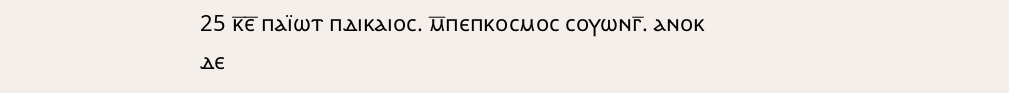25 ⲕ̅ⲉ̅ ⲡⲁⲓ̈ⲱⲧ ⲡⲇⲓⲕⲁⲓⲟⲥ. ⲙ̅ⲡⲉⲡⲕⲟⲥⲙⲟⲥ ⲥⲟⲩⲱⲛⲅ̅. ⲁⲛⲟⲕ ⲇⲉ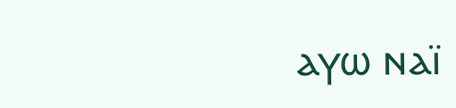ⲁⲩⲱ ⲛⲁⲓ̈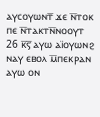ⲁⲩⲥⲟⲩⲱⲛⲧ̅ ϫⲉ ⲛ̅ⲧⲟⲕ ⲡⲉ ⲛ̅ⲧⲁⲕⲧⲛ̅ⲛⲟⲟⲩⲧ
26 ⲕ̅ⲋ̅ ⲁⲩⲱ ⲁⲓ̈ⲟⲩⲱⲛϩ ⲛⲁⲩ ⲉⲃⲟⲗ ⲙ̅ⲡⲉⲕⲣⲁⲛ ⲁⲩⲱ ⲟⲛ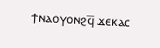ϯⲛⲁⲟⲩⲟⲛϩϥ̅ ϫⲉⲕⲁⲥ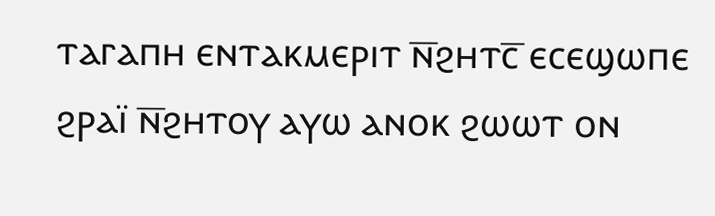ⲧⲁⲅⲁⲡⲏ ⲉⲛⲧⲁⲕⲙⲉⲣⲓⲧ ⲛ̅ϩⲏⲧⲥ̅ ⲉⲥⲉϣⲱⲡⲉ ϩⲣⲁⲓ̈ ⲛ̅ϩⲏⲧⲟⲩ ⲁⲩⲱ ⲁⲛⲟⲕ ϩⲱⲱⲧ ⲟⲛ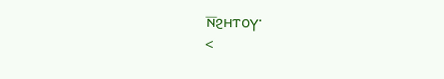ⲛ̅ϩⲏⲧⲟⲩ·
<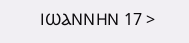ⲒⲰⲀⲚⲚⲎⲚ 17 >